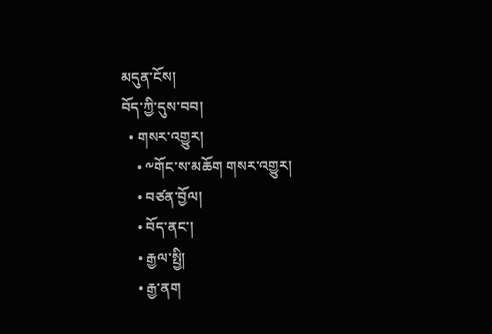མདུན་ངོས།
བོད་ཀྱི་དུས་བབ།
  • གསར་འགྱུར།
    • ༸གོང་ས་མཆོག གསར་འགྱུར།
    • བཙན་བྱོལ།
    • བོད་ནང་།
    • རྒྱལ་སྤྱི།
    • རྒྱ་ནག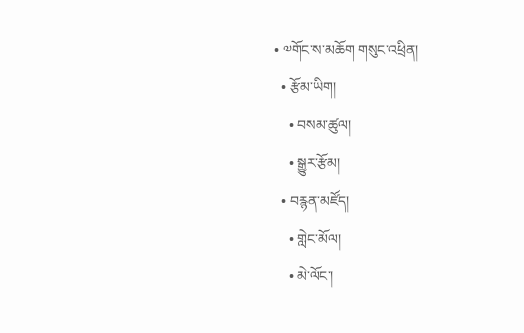• ༧གོང་ས་མཆོག གསུང་འཕྲིན།
  • རྩོམ་ཡིག།
    • བསམ་ཚུལ།
    • སྒྱུར་རྩོམ།
  • བརྙན་མཛོད།
    • གླེང་མོལ།
    • མེ་ལོང་།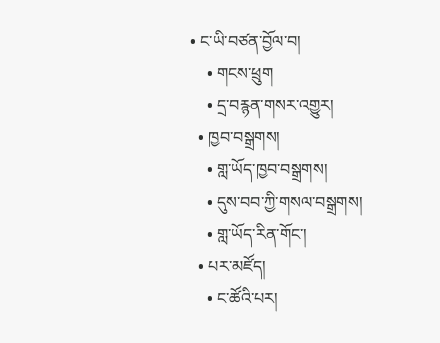• ང་ཡི་བཙན་བྱོལ་བ།
    • གངས་ཕྲུག
    • དྲ་བརྙན་གསར་འགྱུར།
  • ཁྱབ་བསྒྲགས།
    • གླ་ཡོད་ཁྱབ་བསྒྲགས།
    • དུས་བབ་ཀྱི་གསལ་བསྒྲགས།
    • གླ་ཡོད་རིན་གོང་།
  • པར་མཛོད།
    • ང་ཚོའི་པར།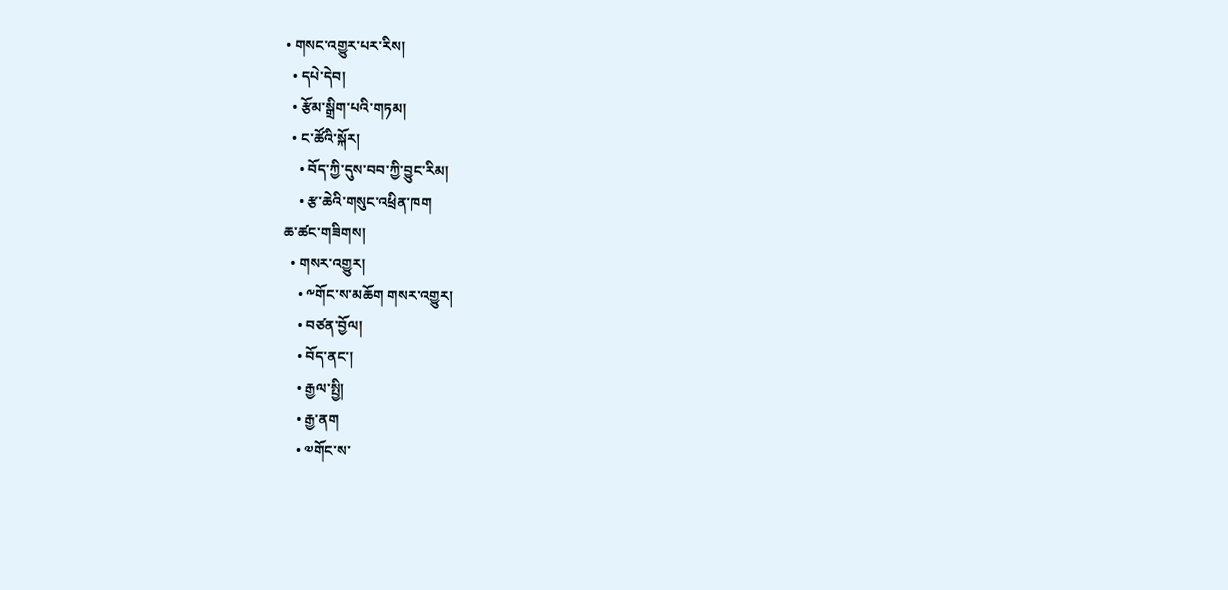• གསང་འགྱུར་པར་རིས།
  • དཔེ་དེབ།
  • རྩོམ་སྒྲིག་པའི་གཏམ།
  • ང་ཚོའི་སྐོར།
    • བོད་ཀྱི་དུས་བབ་ཀྱི་བྱུང་རིམ།
    • རྩ་ཆེའི་གསུང་འཕྲིན་ཁག
ཆ་ཚང་གཟིགས།
  • གསར་འགྱུར།
    • ༸གོང་ས་མཆོག གསར་འགྱུར།
    • བཙན་བྱོལ།
    • བོད་ནང་།
    • རྒྱལ་སྤྱི།
    • རྒྱ་ནག
    • ༧གོང་ས་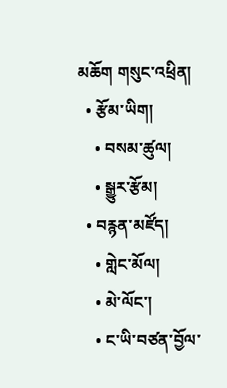མཆོག གསུང་འཕྲིན།
  • རྩོམ་ཡིག།
    • བསམ་ཚུལ།
    • སྒྱུར་རྩོམ།
  • བརྙན་མཛོད།
    • གླེང་མོལ།
    • མེ་ལོང་།
    • ང་ཡི་བཙན་བྱོལ་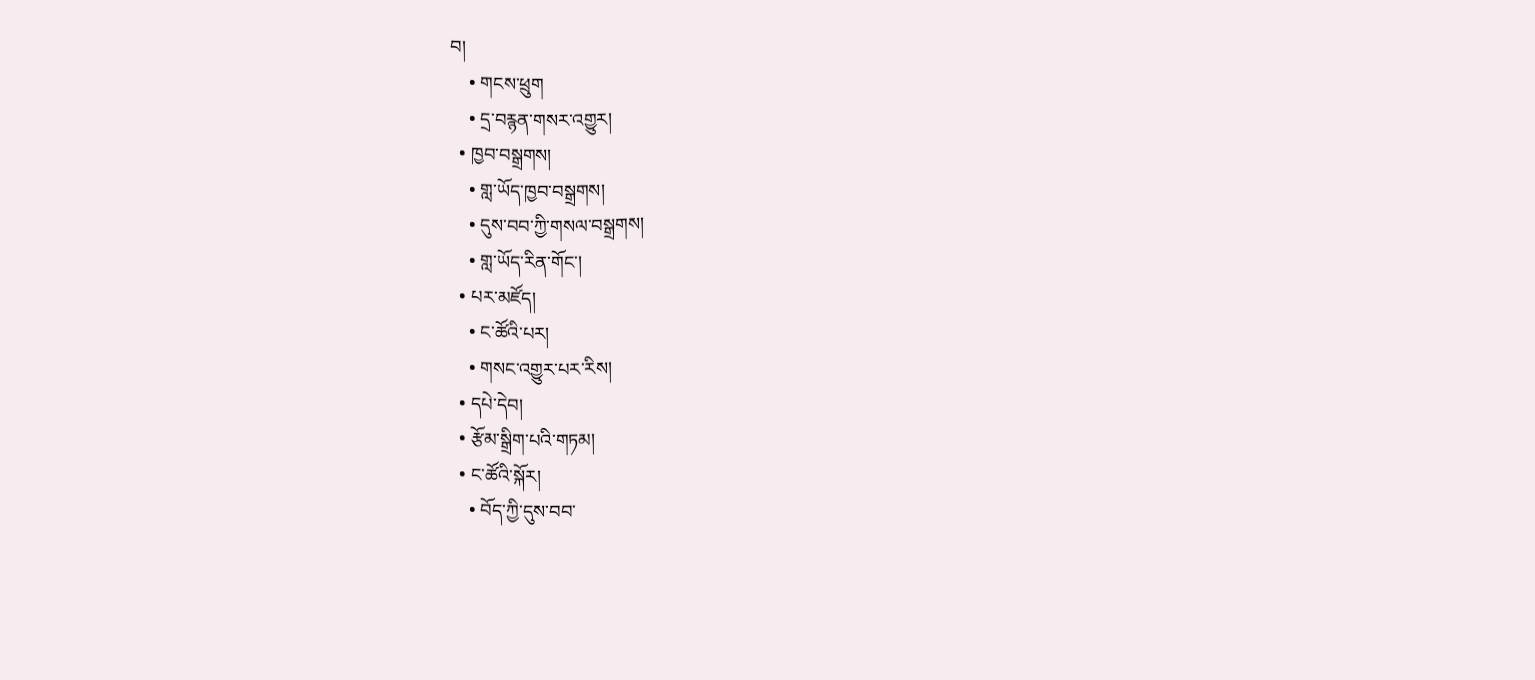བ།
    • གངས་ཕྲུག
    • དྲ་བརྙན་གསར་འགྱུར།
  • ཁྱབ་བསྒྲགས།
    • གླ་ཡོད་ཁྱབ་བསྒྲགས།
    • དུས་བབ་ཀྱི་གསལ་བསྒྲགས།
    • གླ་ཡོད་རིན་གོང་།
  • པར་མཛོད།
    • ང་ཚོའི་པར།
    • གསང་འགྱུར་པར་རིས།
  • དཔེ་དེབ།
  • རྩོམ་སྒྲིག་པའི་གཏམ།
  • ང་ཚོའི་སྐོར།
    • བོད་ཀྱི་དུས་བབ་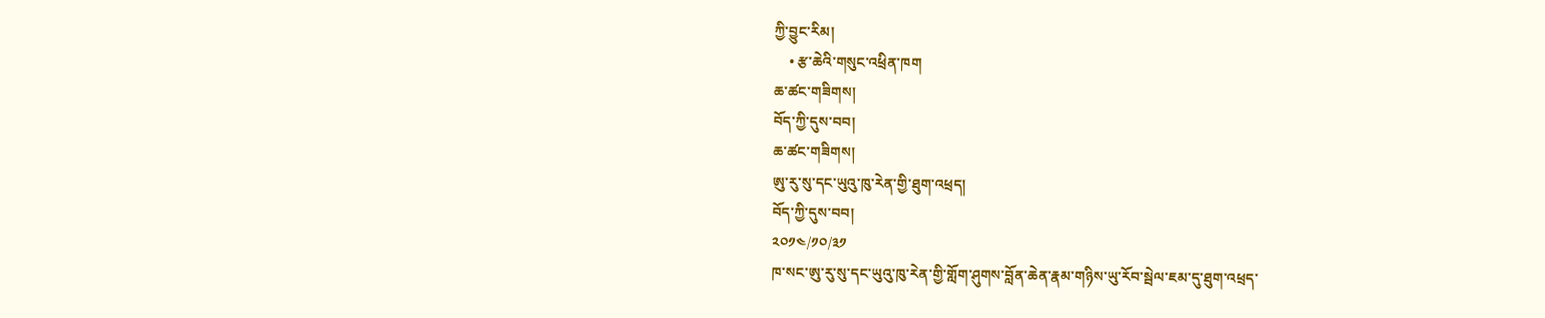ཀྱི་བྱུང་རིམ།
    • རྩ་ཆེའི་གསུང་འཕྲིན་ཁག
ཆ་ཚང་གཟིགས།
བོད་ཀྱི་དུས་བབ།
ཆ་ཚང་གཟིགས།
ཨུ་རུ་སུ་དང་ཡུའུ་ཁུ་རེན་གྱི་ཐུག་འཕྲད།
བོད་ཀྱི་དུས་བབ།
༢༠༡༤/༡༠/༣༡
ཁ་སང་ཨུ་རུ་སུ་དང་ཡུའུ་ཁུ་རེན་གྱི་གློག་ཤུགས་བློན་ཆེན་རྣམ་གཉིས་ཡུ་རོབ་སྦེལ་ཇམ་དུ་ཐུག་འཕྲད་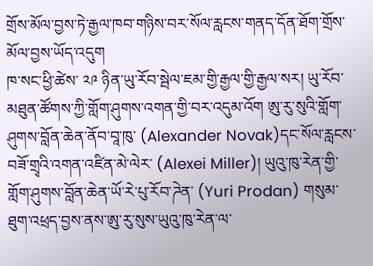གྲོས་མོལ་བྱས་ཏེ་རྒྱལ་ཁབ་གཉིས་བར་སོལ་རླངས་གནད་དོན་ཐོག་གྲོས་མོལ་བྱས་ཡོད་འདུག
ཁ་སང་ཕྱི་ཚེས་ ༢༩ ཉིན་ཡུ་རོབ་སྦེལ་ཇམ་གྱི་རྒྱལ་གྱི་རྒྱལ་སར། ཡུ་རོབ་མཐུན་ཚོགས་ཀྱི་གློག་ཤུགས་འགན་གྱི་བར་འདུམ་འོག ཨུ་རུ་སུའི་གློག་ཤུགས་བློན་ཆེན་ནོབ་བཱ་ཁུ་ (Alexander Novak)དང་སོལ་རླངས་བཟོ་གྲྭའི་འགན་འཛིན་མེ་ལེར་ (Alexei Miller)། ཡུའུ་ཁུ་རེན་གྱི་གློག་ཤུགས་བློན་ཆེན་ཡོ་རེ་པུ་རོབ་ཌེན་ (Yuri Prodan) གསུམ་ཐུག་འཕྲད་བྱས་ནས་ཨུ་རུ་སུས་ཡུའུ་ཁུ་རེན་ལ་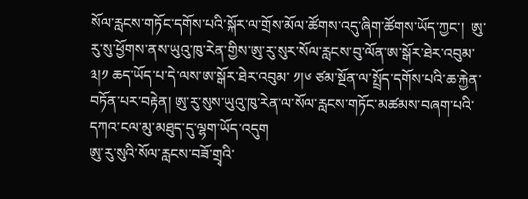སོལ་རླངས་གཏོང་དགོས་པའི་སྐོར་ལ་གྲོས་མོལ་ཚོགས་འདུ་ཞིག་ཚོགས་ཡོད་ཀྱང་།  ཨུ་རུ་སུ་ཕྱོགས་ནས་ཡུའུ་ཁུ་རེན་གྱིས་ཨུ་རུ་སུར་སོལ་རླངས་བུ་ལོན་ཨ་སྒོར་ཐེར་འབུམ་ ༣།༡ ཆད་ཡོད་པ་དེ་ལས་ཨ་སྒོར་ཐེར་འབུམ་ ༡།༦ ཙམ་སྔོན་ལ་སྤྲོད་དགོས་པའི་ཆ་རྐྱེན་བཏོན་པར་བརྟེན། ཨུ་རུ་སུས་ཡུའུ་ཁུ་རེན་ལ་སོལ་རླངས་གཏོང་མཚམས་བཞག་པའི་དཀའ་ངལ་མུ་མཐུད་དུ་ལྷག་ཡོད་འདུག
ཨུ་རུ་སུའི་སོལ་རླངས་བཟོ་གྲྭའི་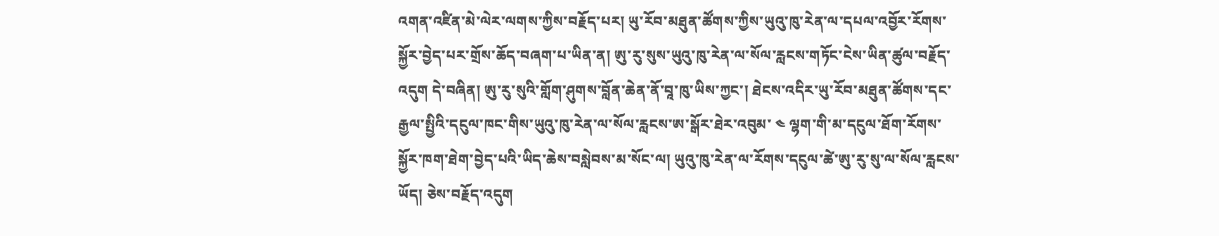འགན་འཛིན་མེ་ལེར་ལགས་ཀྱིས་བརྗོད་པར། ཡུ་རོབ་མཐུན་ཚོགས་ཀྱིས་ཡུའུ་ཁུ་རེན་ལ་དཔལ་འབྱོར་རོགས་སྐྱོར་བྱེད་པར་གྲོས་ཆོད་བཞག་པ་ཡིན་ན། ཨུ་རུ་སུས་ཡུའུ་ཁུ་རེན་ལ་སོལ་རླངས་གཏོང་ངེས་ཡིན་ཚུལ་བརྗོད་འདུག དེ་བཞིན། ཨུ་རུ་སུའི་གློག་ཤུགས་བློན་ཆེན་ནོ་བཱ་ཁུ་ཡིས་ཀྱང་། ཐེངས་འདིར་ཡུ་རོབ་མཐུན་ཚོགས་དང་རྒྱལ་སྤྱིའི་དངུལ་ཁང་གིས་ཡུའུ་ཁུ་རེན་ལ་སོལ་རླངས་ཨ་སྒོར་ཐེར་འབུམ་ ༤ ལྷག་གི་མ་དངུལ་ཐོག་རོགས་སྐྱོར་ཁག་ཐེག་བྱེད་པའི་ཡིད་ཆེས་བསླེབས་མ་སོང་ལ། ཡུའུ་ཁུ་རེན་ལ་རོགས་དངུལ་ཚེ་ཨུ་རུ་སུ་ལ་སོལ་རླངས་ཡོད། ཅེས་བརྗོད་འདུག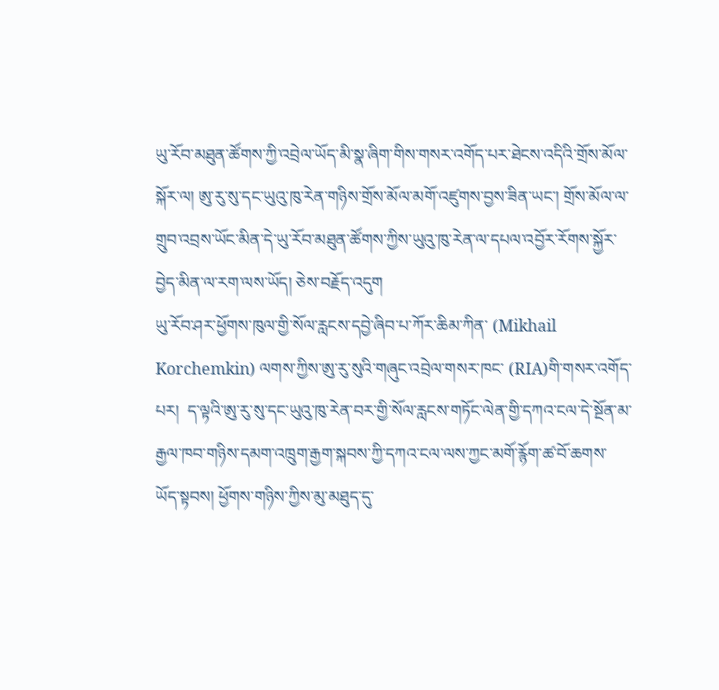ཡུ་རོབ་མཐུན་ཚོགས་ཀྱི་འབྲེལ་ཡོད་མི་སྣ་ཞིག་གིས་གསར་འགོད་པར་ཐེངས་འདིའི་གྲོས་མོལ་སྐོར་ལ། ཨུ་རུ་སུ་དང་ཡུའུ་ཁུ་རེན་གཉིས་གྲོས་མོལ་མགོ་འཛུགས་བྱས་ཟིན་ཡང་། གྲོས་མོལ་ལ་གྲུབ་འབྲས་ཡོང་མིན་དེ་ཡུ་རོབ་མཐུན་ཚོགས་ཀྱིས་ཡུའུ་ཁུ་རེན་ལ་དཔལ་འབྱོར་རོགས་སྐྱོར་བྱེད་མིན་ལ་རག་ལས་ཡོད། ཅེས་བརྗོད་འདུག
ཡུ་རོབ་ཤར་ཕྱོགས་ཁུལ་གྱི་སོལ་རླངས་དབྱེ་ཞིབ་པ་ཀོར་ཆིམ་ཀིན་ (Mikhail Korchemkin) ལགས་ཀྱིས་ཨུ་རུ་སུའི་གཞུང་འབྲེལ་གསར་ཁང་ (RIA)གི་གསར་འགོད་པར།  ད་ལྟའི་ཨུ་རུ་སུ་དང་ཡུའུ་ཁུ་རེན་བར་གྱི་སོལ་རླངས་གཏོང་ལེན་གྱི་དཀའ་ངལ་དེ་སྔོན་མ་རྒྱལ་ཁབ་གཉིས་དམག་འཁྲུག་རྒྱག་སྐབས་ཀྱི་དཀའ་ངལ་ལས་ཀྱང་མགོ་རྙོག་ཚ་བོ་ཆགས་ཡོད་སྟབས། ཕྱོགས་གཉིས་ཀྱིས་མུ་མཐུད་དུ་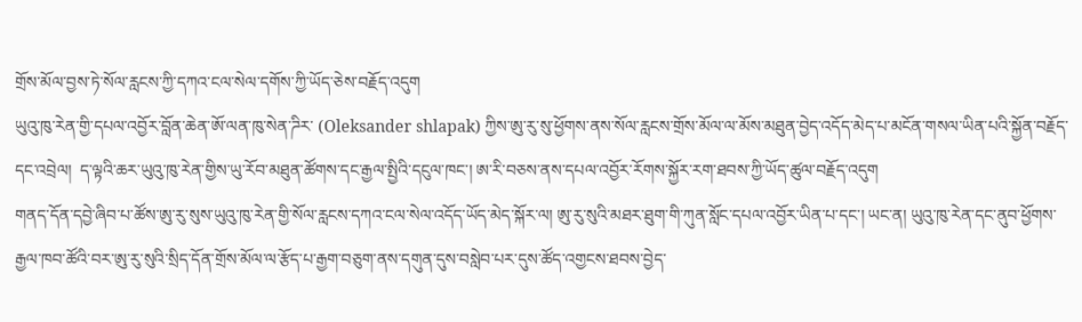གྲོས་མོལ་བྱས་ཏེ་སོལ་རླངས་ཀྱི་དཀའ་ངལ་སེལ་དགོས་ཀྱི་ཡོད་ཅེས་བརྗོད་འདུག
ཡུའུ་ཁུ་རེན་གྱི་དཔལ་འབྱོར་བློན་ཆེན་ཨོ་ལན་ཁུ་སེན་ཌིར་ (Oleksander shlapak) ཀྱིས་ཨུ་རུ་སུ་ཕྱོགས་ནས་སོལ་རླངས་གྲོས་མོལ་ལ་མོས་མཐུན་བྱེད་འདོད་མེད་པ་མངོན་གསལ་ཡིན་པའི་སྐྱོན་བརྗོད་དང་འབྲེལ།  ད་ལྟའི་ཆར་ཡུའུ་ཁུ་རེན་གྱིས་ཡུ་རོབ་མཐུན་ཚོགས་དང་རྒྱལ་སྤྱིའི་དངུལ་ཁང་། ཨ་རི་བཅས་ནས་དཔལ་འབྱོར་རོགས་སྐྱོར་རག་ཐབས་ཀྱི་ཡོད་ཚུལ་བརྗོད་འདུག
གནད་དོན་དབྱེ་ཞིབ་པ་ཚོས་ཨུ་རུ་སུས་ཡུའུ་ཁུ་རེན་གྱི་སོལ་རླངས་དཀའ་ངལ་སེལ་འདོད་ཡོད་མེད་སྐོར་ལ། ཨུ་རུ་སུའི་མཐར་ཐུག་གི་ཀུན་སློང་དཔལ་འབྱོར་ཡིན་པ་དང་། ཡང་ན། ཡུའུ་ཁུ་རེན་དང་ནུབ་ཕྱོགས་རྒྱལ་ཁབ་ཚོའི་བར་ཨུ་རུ་སུའི་སྲིད་དོན་གྲོས་མོལ་ལ་རྩོད་པ་རྒྱག་བཅུག་ནས་དགུན་དུས་བསླེབ་པར་དུས་ཚོད་འགྱངས་ཐབས་བྱེད་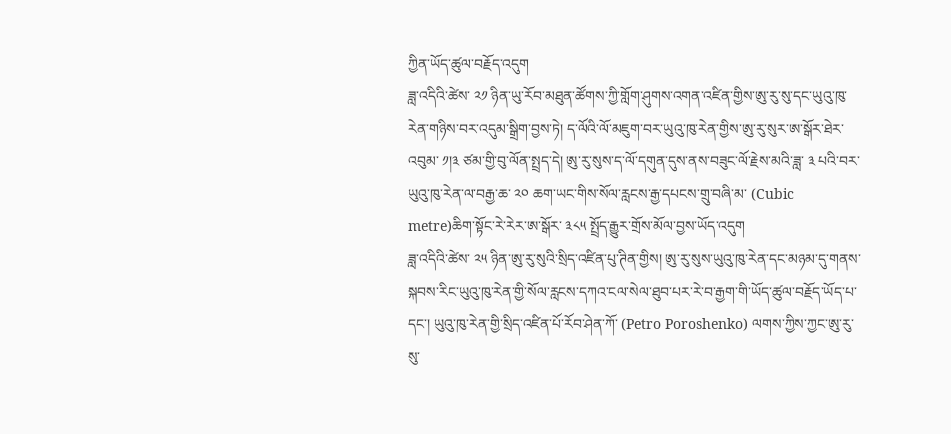ཀྱིན་ཡོད་ཚུལ་བརྗོད་འདུག
ཟླ་འདིའི་ཚེས་ ༢༡ ཉིན་ཡུ་རོབ་མཐུན་ཚོགས་ཀྱི་གློག་ཤུགས་འགན་འཛིན་གྱིས་ཨུ་རུ་སུ་དང་ཡུའུ་ཁུ་རེན་གཉིས་བར་འདུམ་སྒྲིག་བྱས་ཏེ། ད་ལོའི་ལོ་མཇུག་བར་ཡུའུ་ཁུ་རེན་གྱིས་ཨུ་རུ་སུར་ཨ་སྒོར་ཐེར་འབུམ་ ༡།༣ ཙམ་གྱི་བུ་ལོན་སྤྲད་དེ། ཨུ་རུ་སུས་ད་ལོ་དགུན་དུས་ནས་བཟུང་ལོ་རྗེས་མའི་ཟླ་ ༣ པའི་བར་ཡུའུ་ཁུ་རེན་ལ་བརྒྱ་ཆ་ ༢༠ ཆག་ཡང་གིས་སོལ་རླངས་རྒྱ་དཔངས་གྲུ་བཞི་མ་ (Cubic metre)ཆིག་སྟོང་རེ་རེར་ཨ་སྒོར་ ༣༨༥ སྤྲོད་རྒྱུར་གྲོས་མོལ་བྱས་ཡོད་འདུག
ཟླ་འདིའི་ཚེས་ ༢༥ ཉིན་ཨུ་རུ་སུའི་སྲིད་འཛིན་པུ་ཊིན་གྱིས། ཨུ་རུ་སུས་ཡུའུ་ཁུ་རེན་དང་མཉམ་དུ་གནས་སྐབས་རིང་ཡུའུ་ཁུ་རེན་གྱི་སོལ་རླངས་དཀའ་ངལ་སེལ་ཐུབ་པར་རེ་བ་རྒྱག་གི་ཡོད་ཚུལ་བརྗོད་ཡོད་པ་དང་། ཡུའུ་ཁུ་རེན་གྱི་སྲིད་འཛིན་པོ་རོབ་ཤེན་ཀོ་ (Petro Poroshenko) ལགས་ཀྱིས་ཀྱང་ཨུ་རུ་སུ་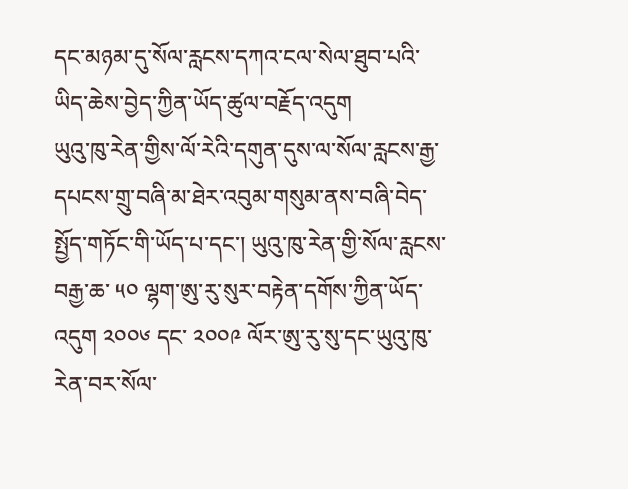དང་མཉམ་དུ་སོལ་རླངས་དཀའ་ངལ་སེལ་ཐུབ་པའི་ཡིད་ཆེས་བྱེད་ཀྱིན་ཡོད་ཚུལ་བརྗོད་འདུག
ཡུའུ་ཁུ་རེན་གྱིས་ལོ་རེའི་དགུན་དུས་ལ་སོལ་རླངས་རྒྱ་དཔངས་གྲུ་བཞི་མ་ཐེར་འབུམ་གསུམ་ནས་བཞི་བེད་སྤྱོད་གཏོང་གི་ཡོད་པ་དང་། ཡུའུ་ཁུ་རེན་གྱི་སོལ་རླངས་བརྒྱ་ཆ་ ༥༠ ལྷག་ཨུ་རུ་སུར་བརྟེན་དགོས་ཀྱིན་ཡོད་འདུག ༢༠༠༦ དང་ ༢༠༠༩ ལོར་ཨུ་རུ་སུ་དང་ཡུའུ་ཁུ་རེན་བར་སོལ་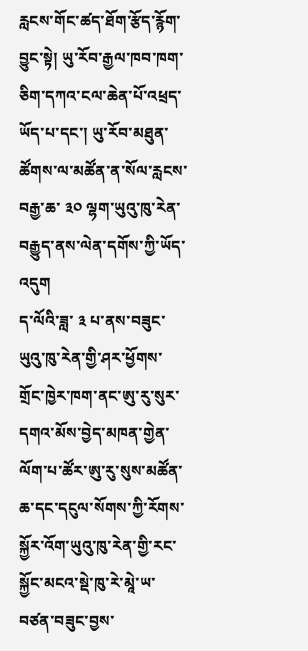རླངས་གོང་ཚད་ཐོག་རྩོད་རྙོག་བྱུང་སྟེ། ཡུ་རོབ་རྒྱལ་ཁབ་ཁག་ཅིག་དཀའ་ངལ་ཆེན་པོ་འཕྲད་ཡོད་པ་དང་། ཡུ་རོབ་མཐུན་ཚོགས་ལ་མཚོན་ན་སོལ་རླངས་བརྒྱ་ཆ་ ༣༠ ལྷག་ཡུའུ་ཁུ་རེན་བརྒྱུད་ནས་ལེན་དགོས་ཀྱི་ཡོད་འདུག
ད་ལོའི་ཟླ་ ༣ པ་ནས་བཟུང་ཡུའུ་ཁུ་རེན་གྱི་ཤར་ཕྱོགས་གྲོང་ཁྱེར་ཁག་ནང་ཨུ་རུ་སུར་དགའ་མོས་བྱེད་མཁན་གྱེན་ལོག་པ་ཚོར་ཨུ་རུ་སུས་མཚོན་ཆ་དང་དངུལ་སོགས་ཀྱི་རོགས་སྐྱོར་འོག་ཡུའུ་ཁུ་རེན་གྱི་རང་སྐྱོང་མངའ་སྡེ་ཁུ་རེ་མཱེ་ཡ་བཙན་བཟུང་བྱས་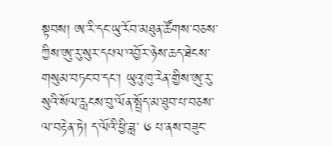སྟབས། ཨ་རི་དང་ཡུ་རོབ་མཐུན་ཚོགས་བཅས་ཀྱིས་ཨུ་རུ་སུར་དཔལ་འབྱོར་ཉེས་ཆད་ཐེངས་གསུམ་བཏང་བ་དང་། ཡུའུ་ཁུ་རེན་གྱིས་ཨུ་རུ་སུའི་སོལ་རླངས་བུ་ལོན་སྤྲོད་མ་ཐུབ་པ་བཅས་ལ་བརྟེན་ཏེ། ད་ལོའི་ཕྱི་ཟླ་ ༦ པ་ནས་བཟུང་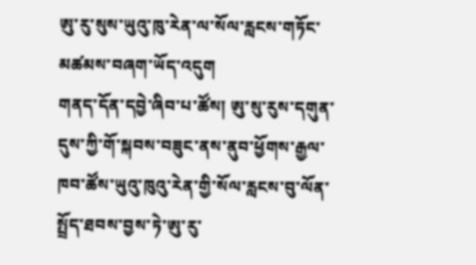ཨུ་རུ་སུས་ཡུའུ་ཁུ་རེན་ལ་སོལ་རླངས་གཏོང་མཚམས་བཞག་ཡོད་འདུག
གནད་དོན་དབྱེ་ཞིབ་པ་ཚོས། ཨུ་སུ་རུས་དགུན་དུས་ཀྱི་གོ་སྐབས་བཟུང་ནས་ནུབ་ཕྱོགས་རྒྱལ་ཁབ་ཚོས་ཡུའུ་ཁུའུ་རེན་གྱི་སོལ་རླངས་བུ་ལོན་སྤྲོད་ཐབས་བྱས་ཏེ་ཨུ་རུ་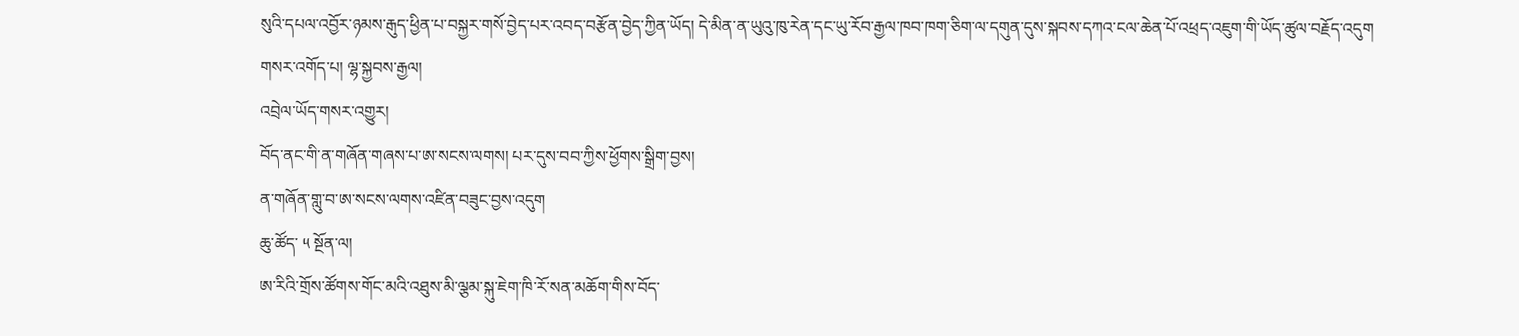སུའི་དཔལ་འབྱོར་ཉམས་རྒུད་ཕྱིན་པ་བསྐྱར་གསོ་བྱེད་པར་འབད་བརྩོན་བྱེད་ཀྱིན་ཡོད། དེ་མིན་ན་ཡུའུ་ཁུ་རེན་དང་ཡུ་རོབ་རྒྱལ་ཁབ་ཁག་ཅིག་ལ་དགུན་དུས་སྐབས་དཀའ་ངལ་ཆེན་པོ་འཕྲད་འཇུག་གི་ཡོད་ཚུལ་བརྗོད་འདུག
གསར་འགོད་པ། ལྷ་སྐྱབས་རྒྱལ།
འབྲེལ་ཡོད་གསར་འགྱུར།
བོད་ནང་གི་ན་གཞོན་གཞས་པ་ཨ་སངས་ལགས། པར་དུས་བབ་ཀྱིས་ཕྱོགས་སྒྲིག་བྱས།
ན་གཞོན་གླུ་བ་ཨ་སངས་ལགས་འཛིན་བཟུང་བྱས་འདུག
ཆུ་ཚོད་ ༥ སྔོན་ལ།
ཨ་རིའི་གྲོས་ཚོགས་གོང་མའི་འཐུས་མི་ལྕམ་སྐུ་ཇེག་ཁི་རོ་སན་མཆོག་གིས་བོད་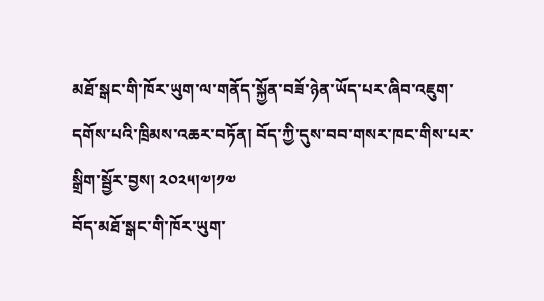མཐོ་སྒང་གི་ཁོར་ཡུག་ལ་གནོད་སྐྱོན་བཟོ་ཉེན་ཡོད་པར་ཞིབ་འཇུག་དགོས་པའི་ཁྲིམས་འཆར་བཏོན། བོད་ཀྱི་དུས་བབ་གསར་ཁང་གིས་པར་སྒྲིག་སྦྱོར་བྱས། ༢༠༢༥།༧།༡༧
བོད་མཐོ་སྒང་གི་ཁོར་ཡུག་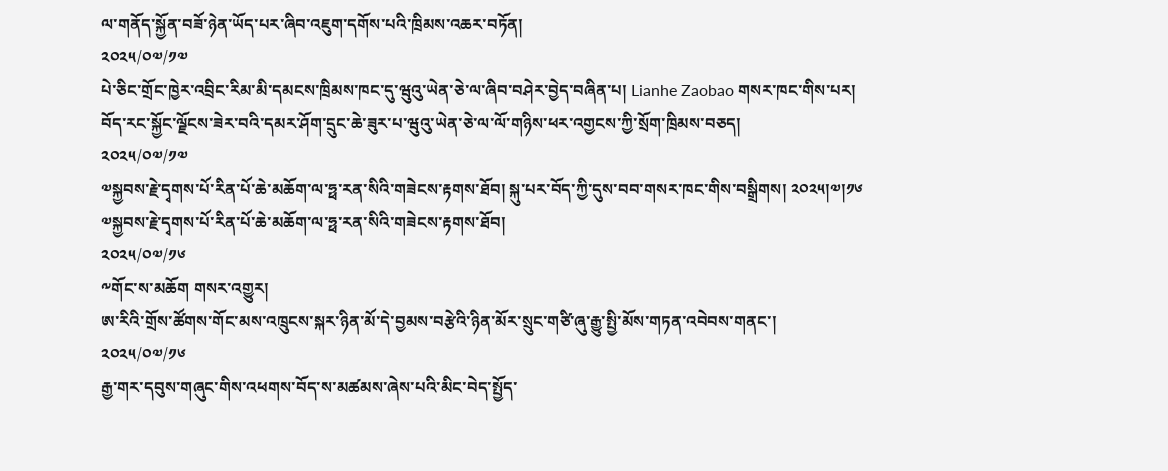ལ་གནོད་སྐྱོན་བཟོ་ཉེན་ཡོད་པར་ཞིབ་འཇུག་དགོས་པའི་ཁྲིམས་འཆར་བཏོན།
༢༠༢༥/༠༧/༡༧
པེ་ཅིང་གྲོང་ཁྱེར་འབྲིང་རིམ་མི་དམངས་ཁྲིམས་ཁང་དུ་ཝུའུ་ཡེན་ཅེ་ལ་ཞིབ་བཤེར་བྱེད་བཞིན་པ། Lianhe Zaobao གསར་ཁང་གིས་པར།
བོད་རང་སྐྱོང་ལྗོངས་ཟེར་བའི་དམར་ཤོག་དྲུང་ཆེ་ཟུར་པ་ཝུའུ་ཡེན་ཅེ་ལ་ལོ་གཉིས་ཕར་འགྱངས་ཀྱི་སྲོག་ཁྲིམས་བཅད།
༢༠༢༥/༠༧/༡༧
༧སྐྱབས་རྗེ་དྭགས་པོ་རིན་པོ་ཆེ་མཆོག་ལ་ཧྥ་རན་སིའི་གཟེངས་རྟགས་ཐོབ། སྐུ་པར་བོད་ཀྱི་དུས་བབ་གསར་ཁང་གིས་བསྒྲིགས། ༢༠༢༥།༧།༡༦
༧སྐྱབས་རྗེ་དྭགས་པོ་རིན་པོ་ཆེ་མཆོག་ལ་ཧྥ་རན་སིའི་གཟེངས་རྟགས་ཐོབ།
༢༠༢༥/༠༧/༡༦
༸གོང་ས་མཆོག གསར་འགྱུར།
ཨ་རིའི་གྲོས་ཚོགས་གོང་མས་འཁྲུངས་སྐར་ཉིན་མོ་དེ་བྱམས་བརྩེའི་ཉིན་མོར་སྲུང་གཙི་ཞུ་རྒྱུ་སྤྱི་མོས་གཏན་འབེབས་གནང་།
༢༠༢༥/༠༧/༡༦
རྒྱ་གར་དབུས་གཞུང་གིས་འཕགས་བོད་ས་མཚམས་ཞེས་པའི་མིང་བེད་སྤྱོད་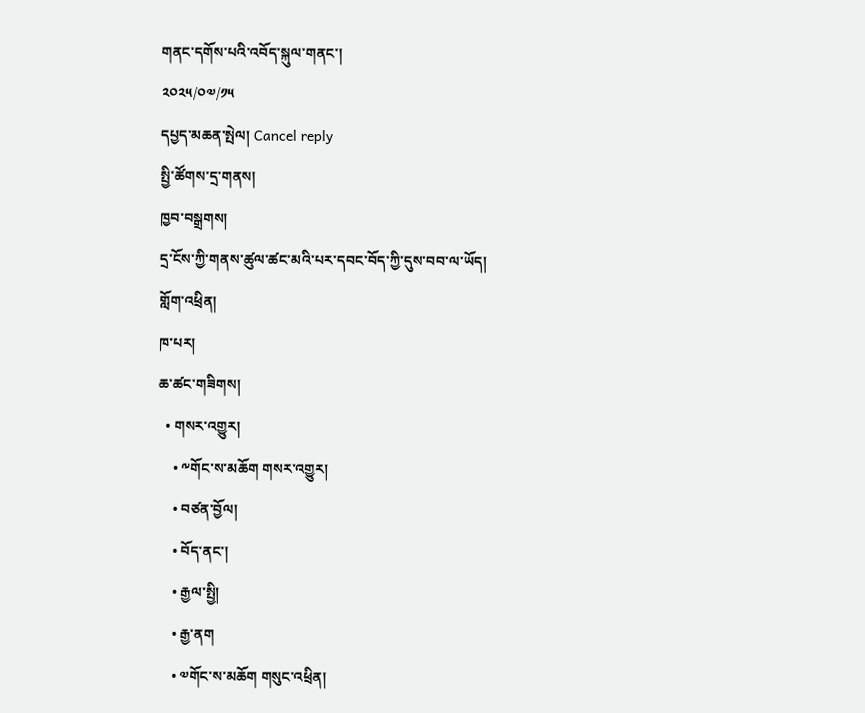གནང་དགོས་པའི་འབོད་སྐུལ་གནང་།
༢༠༢༥/༠༧/༡༥
དཔྱད་མཆན་སྤེལ། Cancel reply
སྤྱི་ཚོགས་དྲ་གནས།
ཁྱབ་བསྒྲགས།
དྲ་ངོས་ཀྱི་གནས་ཚུལ་ཚང་མའི་པར་དབང་བོད་ཀྱི་དུས་བབ་ལ་ཡོད།
གློག་འཕྲིན།
ཁ་པར།
ཆ་ཚང་གཟིགས།
  • གསར་འགྱུར།
    • ༸གོང་ས་མཆོག གསར་འགྱུར།
    • བཙན་བྱོལ།
    • བོད་ནང་།
    • རྒྱལ་སྤྱི།
    • རྒྱ་ནག
    • ༧གོང་ས་མཆོག གསུང་འཕྲིན།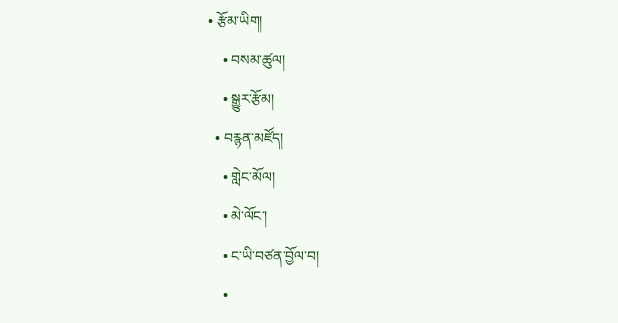• རྩོམ་ཡིག།
    • བསམ་ཚུལ།
    • སྒྱུར་རྩོམ།
  • བརྙན་མཛོད།
    • གླེང་མོལ།
    • མེ་ལོང་།
    • ང་ཡི་བཙན་བྱོལ་བ།
    •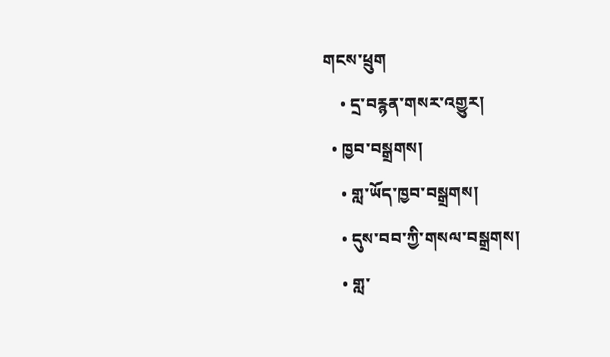གངས་ཕྲུག
    • དྲ་བརྙན་གསར་འགྱུར།
  • ཁྱབ་བསྒྲགས།
    • གླ་ཡོད་ཁྱབ་བསྒྲགས།
    • དུས་བབ་ཀྱི་གསལ་བསྒྲགས།
    • གླ་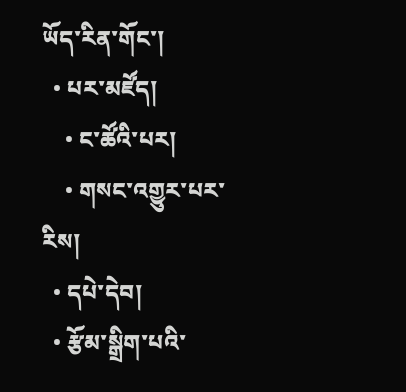ཡོད་རིན་གོང་།
  • པར་མཛོད།
    • ང་ཚོའི་པར།
    • གསང་འགྱུར་པར་རིས།
  • དཔེ་དེབ།
  • རྩོམ་སྒྲིག་པའི་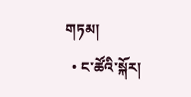གཏམ།
  • ང་ཚོའི་སྐོར།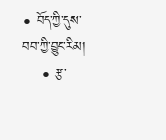• བོད་ཀྱི་དུས་བབ་ཀྱི་བྱུང་རིམ།
    • རྩ་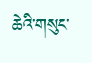ཆེའི་གསུང་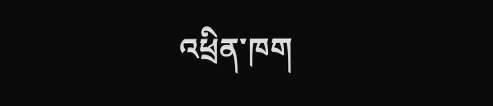འཕྲིན་ཁག